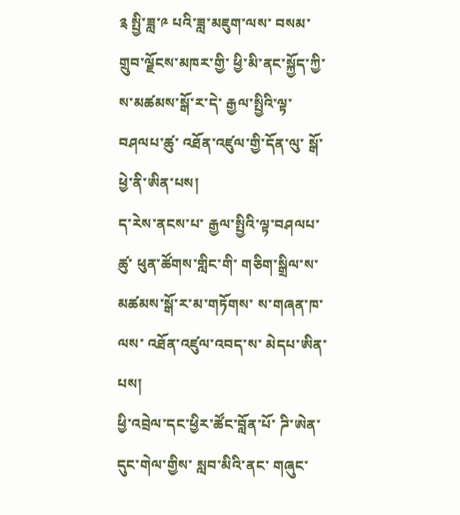༉ སྤྱི་ཟླ་༩ པའི་ཟླ་མཇུག་ལས་ བསམ་གྲུབ་ལྗོངས་མཁར་གྱི་ ཕྱི་མི་ནང་སྐྱོད་ཀྱི་ ས་མཚམས་སྒོ་ར་དེ་ རྒྱལ་སྤྱིའི་ལྟ་བཤལཔ་ཚུ་ འཐོན་འཛུལ་གྱི་དོན་ལུ་ སྒོ་ཕྱེ་ནི་ཨིན་པས།
ད་རེས་ནངས་པ་ རྒྱལ་སྤྱིའི་ལྟ་བཤལཔ་ཚུ་ ཕུན་ཚོགས་གླིང་གི་ གཅིག་སྒྲིལ་ས་མཚམས་སྒོ་ར་མ་གཏོགས་ ས་གཞན་ཁ་ལས་ འཐོན་འཛུལ་འབད་ས་ མེདཔ་ཨིན་པས།
ཕྱི་འབྲེལ་དང་ཕྱིར་ཚོང་བློན་པོ་ ཌི་ཨེན་ དུང་གེལ་གྱིས་ སླབ་མིའི་ནང་ གཞུང་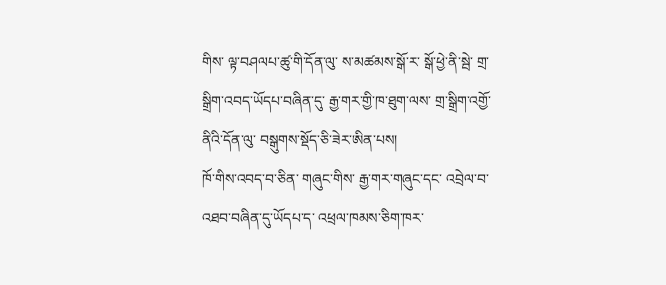གིས་ ལྟ་བཤལཔ་ཚུ་གི་དོན་ལུ་ ས་མཚམས་སྒོ་ར་ སྒོ་ཕྱེ་ནི་སྦེ་ གྲ་སྒྲིག་འབད་ཡོདཔ་བཞིན་དུ་ རྒྱ་གར་གྱི་ཁ་ཐུག་ལས་ གྲ་སྒྲིག་འགྱོ་ནིའི་དོན་ལུ་ བསྒུགས་སྡོད་ཅི་ཟེར་ཨིན་པས།
ཁོ་གིས་འབད་བ་ཅིན་ གཞུང་གིས་ རྒྱ་གར་གཞུང་དང་ འབྲེལ་བ་འཐབ་བཞིན་དུ་ཡོདཔ་ད་ འཕྲལ་ཁམས་ཅིག་ཁར་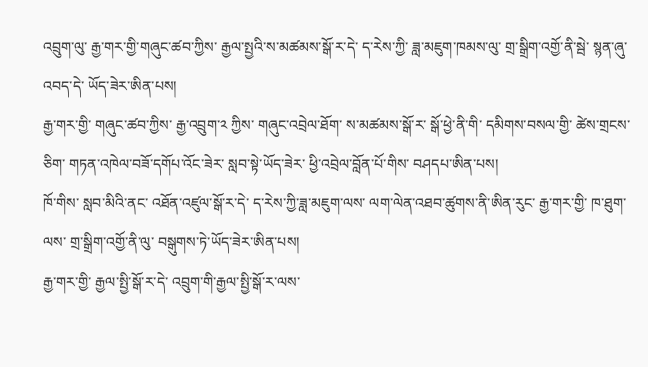འབྲུག་ལུ་ རྒྱ་གར་གྱི་གཞུང་ཚབ་ཀྱིས་ རྒྱལ་སྤྱའི་ས་མཚམས་སྒོ་ར་དེ་ ད་རེས་ཀྱི་ ཟླ་མཇུག་ཁམས་ལུ་ གྲ་སྒྲིག་འགྱོ་ནི་སྦེ་ སྙན་ཞུ་འབད་དེ་ ཡོད་ཟེར་ཨིན་པས།
རྒྱ་གར་གྱི་ གཞུང་ཚབ་ཀྱིས་ རྒྱ་འབྲུག་༢ ཀྱིས་ གཞུང་འབྲེལ་ཐོག་ ས་མཚམས་སྒོ་ར་ སྒོ་ཕྱེ་ནི་གི་ དམིགས་བསལ་གྱི་ ཚེས་གྲངས་ཅིག་ གཏན་འཁེལ་བཟོ་དགོཔ་འོང་ཟེར་ སླབ་སྟེ་ཡོད་ཟེར་ ཕྱི་འབྲེལ་བློན་པོ་གིས་ བཤདཔ་ཨིན་པས།
ཁོ་གིས་ སླབ་མིའི་ནང་ འཐོན་འཛུལ་སྒོ་ར་དེ་ ད་རེས་ཀྱི་ཟླ་མཇུག་ལས་ ལག་ལེན་འཐབ་ཚུགས་ནི་ཨིན་རུང་ རྒྱ་གར་གྱི་ ཁ་ཐུག་ལས་ གྲ་སྒྲིག་འགྱོ་ནི་ལུ་ བསྒུགས་ཏེ་ཡོད་ཟེར་ཨིན་པས།
རྒྱ་གར་གྱི་ རྒྱལ་སྤྱི་སྒོ་ར་དེ་ འབྲུག་གི་རྒྱལ་སྤྱི་སྒོ་ར་ལས་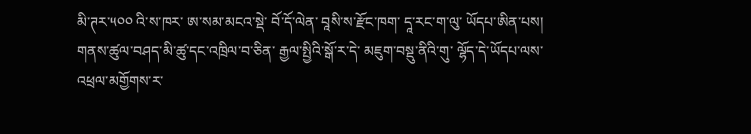མི་ཊར་༥༠༠ འི་ས་ཁར་ ཨ་སམ་མངའ་སྡེ་ བོ་དོ་ལེན་ བཱསི་ས་རྫོང་ཁག་ དཱ་རང་ག་ལུ་ ཡོདཔ་ཨིན་པས།
གནས་ཚུལ་བཤད་མི་ཚུ་དང་འཁྲིལ་བ་ཅིན་ རྒྱལ་སྤྱིའི་སྒོ་ར་དེ་ མཇུག་བསྡུ་ནིའི་གུ་ ལྷོད་དེ་ཡོདཔ་ལས་ འཕྲལ་མགྱོགས་ར་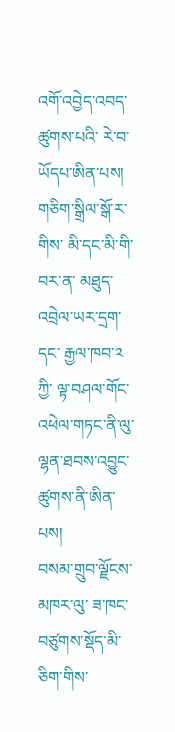འགོ་འབྱེད་འབད་ཚུགས་པའི་ རེ་བ་ཡོདཔ་ཨིན་པས།
གཅིག་སྒྲིལ་སྒོ་ར་གིས་ མི་དང་མི་གི་བར་ན་ མཐུད་འབྲེལ་ཡར་དྲག་དང་ རྒྱལ་ཁབ་༢ ཀྱི་ ལྟ་བཤལ་གོང་འཕེལ་གཏང་ནི་ལུ་ ལྷན་ཐབས་འབྱུང་ཚུགས་ནི་ཨིན་པས།
བསམ་གྲུབ་ལྗོངས་མཁར་ལུ་ ཟ་ཁང་བཙུགས་སྡོད་མི་ཅིག་གིས་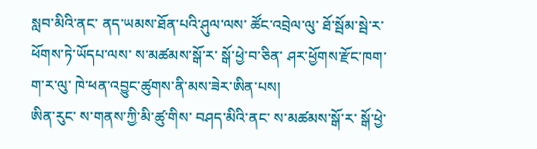སླབ་མིའི་ནང་ ནད་ཡམས་ཐོན་པའི་ཤུལ་ལས་ ཚོང་འབྲེལ་ལུ་ ཐོ་སྦོམ་སྦེ་ར་ ཕོགས་ཏེ་ཡོདཔ་ལས་ ས་མཚམས་སྒོ་ར་ སྒོ་ཕྱེ་བ་ཅིན་ ཤར་ཕྱོགས་རྫོང་ཁག་ག་ར་ལུ་ ཁེ་ཕན་འབྱུང་ཚུགས་ནི་མས་ཟེར་ཨིན་པས།
ཨིན་རུང་ ས་གནས་ཀྱི་མི་ཚུ་གིས་ བཤད་མིའི་ནང་ ས་མཚམས་སྒོ་ར་ སྒོ་ཕྱེ་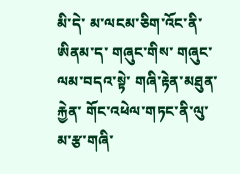མི་དེ་ མ་ལངམ་ཅིག་འོང་ནི་ཨིནམ་ད་ གཞུང་གིས་ གཞུང་ལམ་བདའ་སྟེ་ གཞི་རྟེན་མཐུན་རྐྱེན་ གོང་འཕེལ་གཏང་ནི་ལུ་ མ་རྩ་གཞི་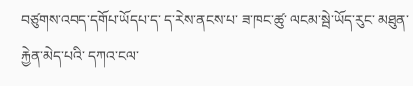བཙུགས་འབད་དགོཔ་ཡོདཔ་ད་ ད་རེས་ནངས་པ་ ཟ་ཁང་ཚུ་ ལངམ་སྦེ་ཡོད་རུང་ མཐུན་རྐྱེན་མེད་པའི་ དཀའ་ངལ་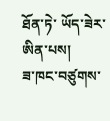ཐོན་ཏེ་ ཡོད་ཟེར་ཨིན་པས།
ཟ་ཁང་བཙུགས་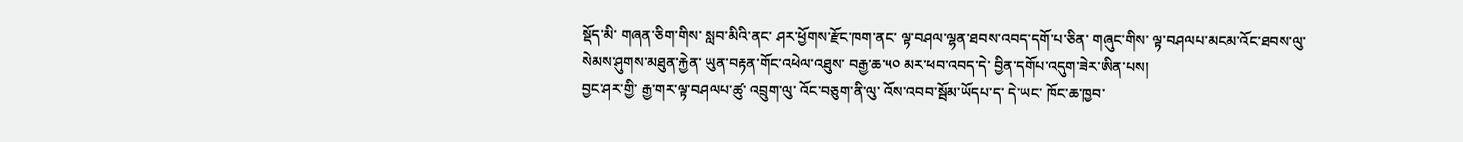སྡོད་མི་ གཞན་ཅིག་གིས་ སླབ་མིའི་ནང་ ཤར་ཕྱོགས་རྫོང་ཁག་ནང་ ལྟ་བཤལ་ལྷན་ཐབས་འབད་དགོ་པ་ཅིན་ གཞུང་གིས་ ལྟ་བཤལཔ་མངམ་འོང་ཐབས་ལུ་ སེམས་ཤུགས་མཐུན་རྐྱེན་ ཡུན་བརྟན་གོང་འཕེལ་འཐུས་ བརྒྱ་ཆ་༥༠ མར་ཕབ་འབད་དེ་ བྱིན་དགོཔ་འདུག་ཟེར་ཨིན་པས།
བྱང་ཤར་གྱི་ རྒྱ་གར་ལྟ་བཤལཔ་ཚུ་ འབྲུག་ལུ་ འོང་བཅུག་ནི་ལུ་ འོས་འབབ་སྦོམ་ཡོདཔ་ད་ དེ་ཡང་ ཁོང་ཆ་ཁྱབ་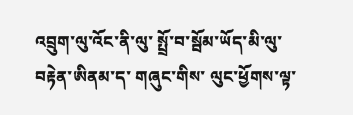འབྲུག་ལུ་འོང་ནི་ལུ་ སྤྲོ་བ་སྦོམ་ཡོད་མི་ལུ་བརྟེན་ཨིནམ་ད་ གཞུང་གིས་ ལུང་ཕྱོགས་ལྟ་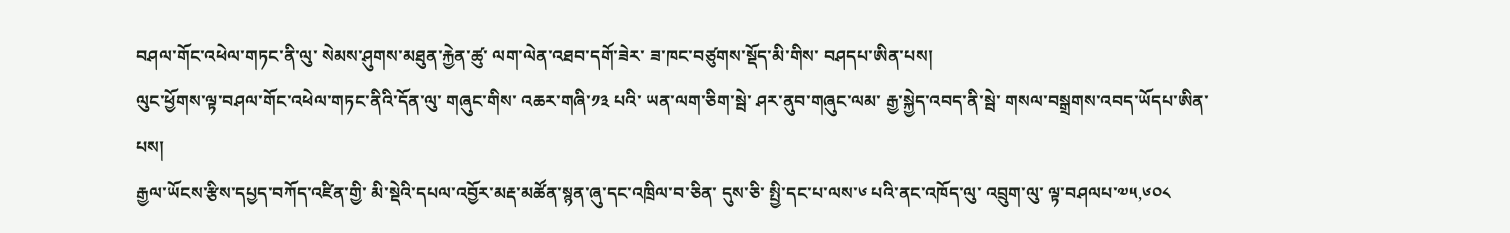བཤལ་གོང་འཕེལ་གཏང་ནི་ལུ་ སེམས་ཤུགས་མཐུན་རྐྱེན་ཚུ་ ལག་ལེན་འཐབ་དགོ་ཟེར་ ཟ་ཁང་བཙུགས་སྡོད་མི་གིས་ བཤདཔ་ཨིན་པས།
ལུང་ཕྱོགས་ལྟ་བཤལ་གོང་འཕེལ་གཏང་ནིའི་དོན་ལུ་ གཞུང་གིས་ འཆར་གཞི་༡༣ པའི་ ཡན་ལག་ཅིག་སྦེ་ ཤར་ནུབ་གཞུང་ལམ་ རྒྱ་སྐྱེད་འབད་ནི་སྦེ་ གསལ་བསྒྲགས་འབད་ཡོདཔ་ཨིན་པས།
རྒྱལ་ཡོངས་རྩིས་དཔྱད་བཀོད་འཛིན་གྱི་ མི་སྡེའི་དཔལ་འབྱོར་མརྡ་མཚོན་སྙན་ཞུ་དང་འཁྲིལ་བ་ཅིན་ དུས་ཅི་ སྤྱི་དང་པ་ལས་༦ པའི་ནང་འཁོད་ལུ་ འབྲུག་ལུ་ ལྟ་བཤལཔ་༧༥,༦༠༨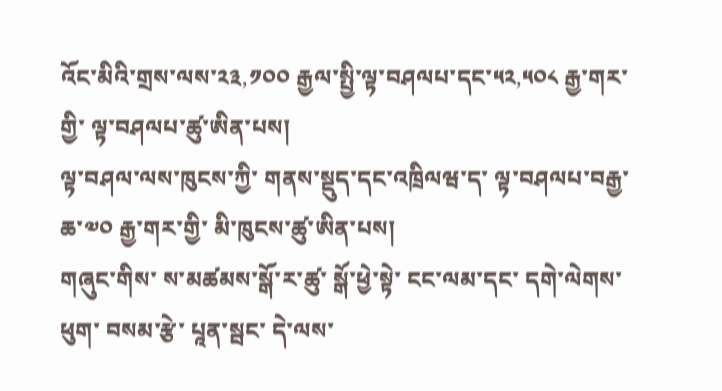འོང་མིའི་གྲས་ལས་༢༣,༡༠༠ རྒྱལ་སྤྱི་ལྟ་བཤལཔ་དང་༥༢,༥༠༨ རྒྱ་གར་གྱི་ ལྟ་བཤལཔ་ཚུ་ཨིན་པས།
ལྟ་བཤལ་ལས་ཁུངས་ཀྱི་ གནས་སྡུད་དང་འཁྲིལཝ་ད་ ལྟ་བཤལཔ་བརྒྱ་ཆ་༧༠ རྒྱ་གར་གྱི་ མི་ཁུངས་ཚུ་ཨིན་པས།
གཞུང་གིས་ ས་མཚམས་སྒོ་ར་ཚུ་ སྒོ་ཕྱེ་སྟེ་ ངང་ལམ་དང་ དགེ་ལེགས་ཕུག་ བསམ་རྩེ་ པཱན་སྦང་ དེ་ལས་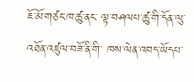ཇོ་མོ་གཙང་ཁ་ཚུ་ནང་ ལྟ་བཤལཔ་ཚུ་གི་དོན་ལུ་ འཐོན་འཛུལ་བཟོ་ནི་གི་ ཁས་ལེན་འབད་ཡོདཔ་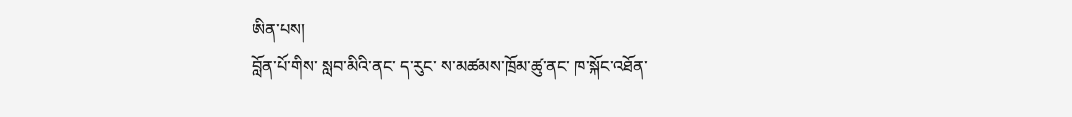ཨིན་པས།
བློན་པོ་གིས་ སླབ་མིའི་ནང་ ད་རུང་ ས་མཚམས་ཁྲོམ་ཚུ་ནང་ ཁ་སྐོང་འཐོན་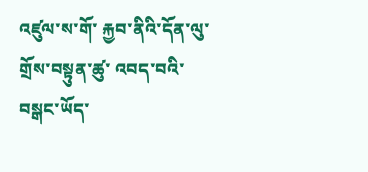འཛུལ་ས་གོ་ རྐྱབ་ནིའི་དོན་ལུ་ གྲོས་བསྟུན་ཚུ་ འབད་བའི་བསྒང་ཡོད་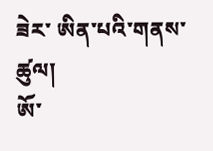ཟེར་ ཨིན་པའི་གནས་ཚུལ།
ཨོ་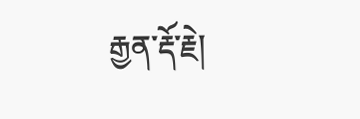རྒྱན་རྡོ་རྗེ།